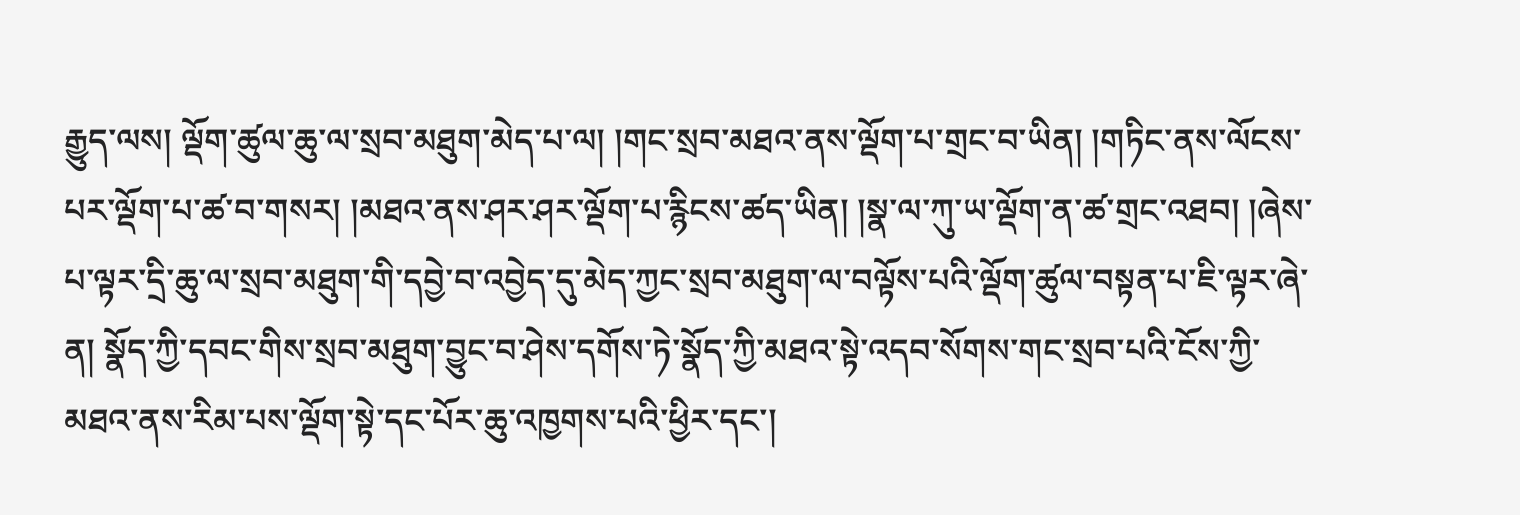རྒྱུད་ལས། ལྡོག་ཚུལ་ཆུ་ལ་སྲབ་མཐུག་མེད་པ་ལ། །གང་སྲབ་མཐའ་ནས་ལྡོག་པ་གྲང་བ་ཡིན། །གཏིང་ནས་ལོངས་པར་ལྡོག་པ་ཚ་བ་གསར། །མཐའ་ནས་ཤར་ཤར་ལྡོག་པ་རྙིངས་ཚད་ཡིན། །སྣ་ལ་ཀུ་ཡ་ལྡོག་ན་ཚ་གྲང་འཐབ། །ཞེས་པ་ལྟར་དྲི་ཆུ་ལ་སྲབ་མཐུག་གི་དབྱེ་བ་འབྱེད་དུ་མེད་ཀྱང་སྲབ་མཐུག་ལ་བལྟོས་པའི་ལྡོག་ཚུལ་བསྟན་པ་ཇི་ལྟར་ཞེ་ན། སྣོད་ཀྱི་དབང་གིས་སྲབ་མཐུག་བྱུང་བ་ཤེས་དགོས་ཏེ་སྣོད་ཀྱི་མཐའ་སྟེ་འདབ་སོགས་གང་སྲབ་པའི་ངོས་ཀྱི་མཐའ་ནས་རིམ་པས་ལྡོག་སྟེ་དང་པོར་ཆུ་འཁྱགས་པའི་ཕྱིར་དང་།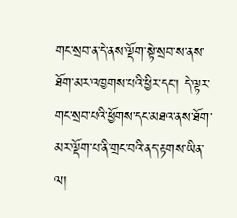གང་སྲབ་ན་དེ་ནས་ལྡོག་སྟེ་སྲབ་ས་ནས་ཐོག་མར་འཁྱགས་པའི་ཕྱིར་དང་། དེ་ལྟར་གང་སྲབ་པའི་ཕྱོགས་དང་མཐའ་ནས་ཐོག་མར་ལྡོག་པ་ནི་གྲང་བའི་ནད་རྟགས་ཡིན་ལ།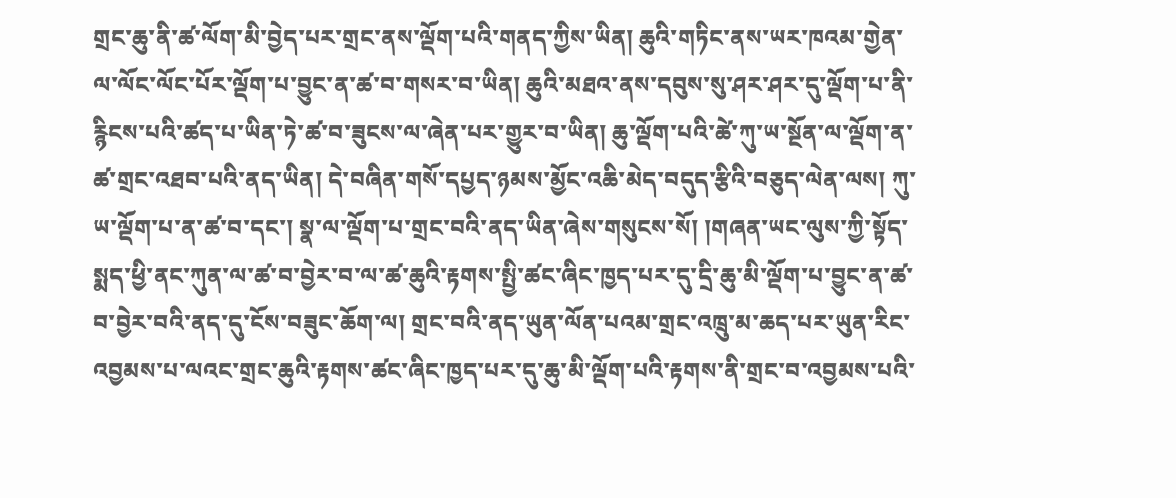གྲང་ཆུ་ནི་ཚ་ལོག་མི་བྱེད་པར་གྲང་ནས་ལྡོག་པའི་གནད་ཀྱིས་ཡིན། ཆུའི་གཏིང་ནས་ཡར་ཁའམ་གྱེན་ལ་ལོང་ལོང་པོར་ལྡོག་པ་བྱུང་ན་ཚ་བ་གསར་བ་ཡིན། ཆུའི་མཐའ་ནས་དབུས་སུ་ཤར་ཤར་དུ་ལྡོག་པ་ནི་རྙིངས་པའི་ཚད་པ་ཡིན་ཏེ་ཚ་བ་ཟུངས་ལ་ཞེན་པར་གྱུར་བ་ཡིན། ཆུ་ལྡོག་པའི་ཚེ་ཀུ་ཡ་སྔོན་ལ་ལྡོག་ན་ཚ་གྲང་འཐབ་པའི་ནད་ཡིན། དེ་བཞིན་གསོ་དཔྱད་ཉམས་མྱོང་འཆི་མེད་བདུད་རྩིའི་བཅུད་ལེན་ལས། ཀུ་ཡ་ལྡོག་པ་ན་ཚ་བ་དང་། སྣ་ལ་ལྡོག་པ་གྲང་བའི་ནད་ཡིན་ཞེས་གསུངས་སོ། །གཞན་ཡང་ལུས་ཀྱི་སྟོད་སྨད་ཕྱི་ནང་ཀུན་ལ་ཚ་བ་བྱེར་བ་ལ་ཚ་ཆུའི་རྟགས་སྤྱི་ཚང་ཞིང་ཁྱད་པར་དུ་དྲི་ཆུ་མི་ལྡོག་པ་བྱུང་ན་ཚ་བ་བྱེར་བའི་ནད་དུ་ངོས་བཟུང་ཆོག་ལ། གྲང་བའི་ནད་ཡུན་ལོན་པའམ་གྲང་འཁྲུ་མ་ཆད་པར་ཡུན་རིང་འབྱམས་པ་ལའང་གྲང་ཆུའི་རྟགས་ཚང་ཞིང་ཁྱད་པར་དུ་ཆུ་མི་ལྡོག་པའི་རྟགས་ནི་གྲང་བ་འབྱམས་པའི་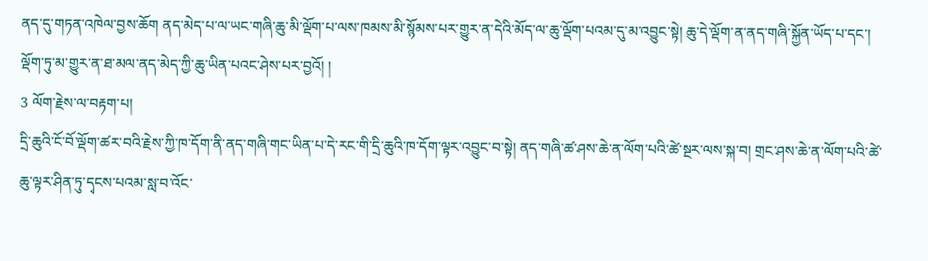ནད་དུ་གཏན་འཁེལ་བྱས་ཆོག ནད་མེད་པ་ལ་ཡང་གཞི་ཆུ་མི་ལྡོག་པ་ལས་ཁམས་མི་སྙོམས་པར་གྱུར་ན་དེའི་མོད་ལ་ཆུ་ལྡོག་པའམ་དུ་མ་འབྱུང་སྟེ། ཆུ་དེ་ལྡོག་ན་ནད་གཞི་སྐྱོན་ཡོད་པ་དང་། ལྡོག་ཏུ་མ་གྱུར་ན་ཐ་མལ་ནད་མེད་ཀྱི་ཆུ་ཡིན་པའང་ཤེས་པར་བྱའོ། །
3 ལོག་རྗེས་ལ་བརྟག་པ།
དྲི་ཆུའི་ངོ་བོ་ལྡོག་ཚར་བའི་རྗེས་ཀྱི་ཁ་དོག་ནི་ནད་གཞི་གང་ཡིན་པ་དེ་རང་གི་དྲི་ཆུའི་ཁ་དོག་ལྟར་འབྱུང་བ་སྟེ། ནད་གཞི་ཚ་ཤས་ཆེ་ན་ལོག་པའི་ཚེ་སྔར་ལས་སྐ་བ། གྲང་ཤས་ཆེ་ན་ལོག་པའི་ཚེ་ཆུ་ལྟར་ཤིན་ཏུ་དྭངས་པའམ་སླ་བ་འོང་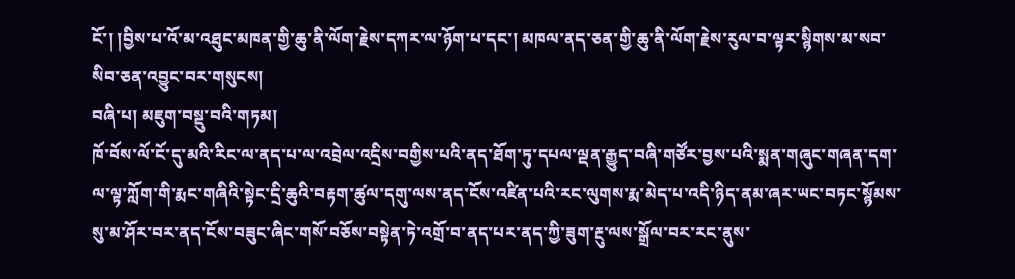ངོ་། །བྱིས་པ་འོ་མ་འཐུང་མཁན་གྱི་ཆུ་ནི་ལོག་རྗེས་དཀར་ལ་ཉོག་པ་དང་། མཁལ་ནད་ཅན་གྱི་ཆུ་ནི་ལོག་རྗེས་རུལ་བ་ལྟར་སྙིགས་མ་སབ་སིབ་ཅན་འབྱུང་བར་གསུངས།
བཞི་པ། མཇུག་བསྡུ་བའི་གཏམ།
ཁོ་བོས་ལོ་ངོ་དུ་མའི་རིང་ལ་ནད་པ་ལ་འབྲེལ་འདྲིས་བགྱིས་པའི་ནད་ཐོག་ཏུ་དཔལ་ལྡན་རྒྱུད་བཞི་གཙོར་བྱས་པའི་སྨན་གཞུང་གཞན་དག་ལ་ལྟ་ཀློག་གི་རྨང་གཞིའི་སྟེང་དྲི་ཆུའི་བརྟག་ཚུལ་དགུ་ལས་ནད་ངོས་འཛིན་པའི་རང་ལུགས་རྨ་མེད་པ་འདི་ཉིད་ནམ་ཞར་ཡང་བཏང་སྙོམས་སུ་མ་ཤོར་བར་ནད་ངོས་བཟུང་ཞིང་གསོ་བཅོས་བསྟེན་ཏེ་འགྲོ་བ་ནད་པར་ནད་ཀྱི་ཟུག་རྔུ་ལས་སྒྲོལ་བར་རང་ནུས་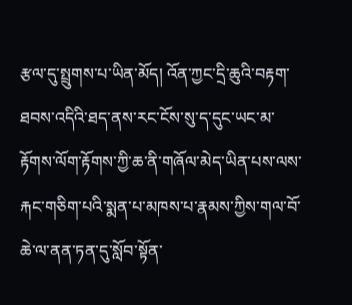རྩལ་དུ་སྤྲུགས་པ་ཡིན་མོད། འོན་ཀྱང་དྲི་ཆུའི་བརྟག་ཐབས་འདིའི་ཐད་ནས་རང་ངོས་སུ་ད་དུང་ཡང་མ་རྟོགས་ལོག་རྟོགས་ཀྱི་ཆ་ནི་གཞོལ་མེད་ཡིན་པས་ལས་རྐང་གཅིག་པའི་སྨན་པ་མཁས་པ་རྣམས་ཀྱིས་གལ་བོ་ཆེ་ལ་ནན་ཏན་དུ་སློབ་སྟོན་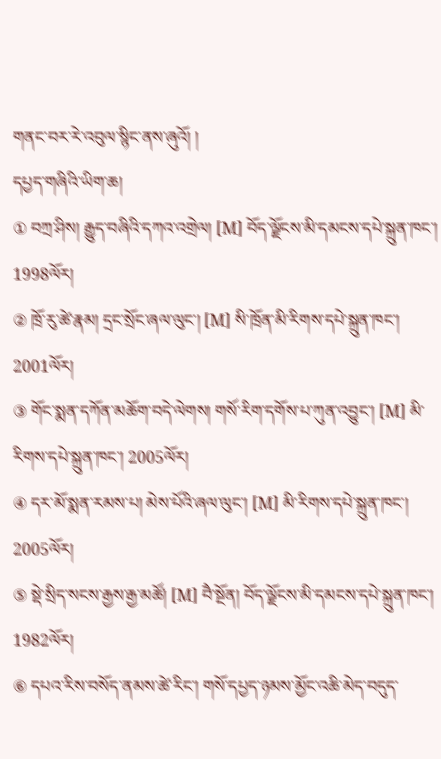གནང་བར་རེ་འབུལ་སྙིང་ནས་ཞུའོ། །
དཔྱད་གཞིའི་ཡིག་ཆ།
① བཀྲ་ཤིས། རྒྱུད་བཞིའི་དཀའ་འགྲེལ། [M] བོད་ལྗོངས་མི་དམངས་དཔེ་སྐྲུན་ཁང་། 1998ལོར།
② ཁྲོ་རུ་ཚེ་རྣམ། དྲང་སྲོང་ཞལ་ལུང་། [M] སི་ཁྲོན་མི་རིགས་དཔེ་སྐྲུན་ཁང་། 2001ལོར།
③ གོང་སྨན་དཀོན་མཆོག་བདེ་ལེགས། གསོ་རིག་དགོས་པ་ཀུན་འབྱུང་། [M] མི་རིགས་དཔེ་སྐྲུན་ཁང་། 2005ལོར།
④ དར་མོ་སྨན་རམས་པ། མེས་པོའི་ཞལ་ལུང་། [M] མི་རིགས་དཔེ་སྐྲུན་ཁང་། 2005ལོར།
⑤ སྡེ་སྲིད་སངས་རྒྱས་རྒྱ་མཚོ། [M] བཻ་སྔོན། བོད་ལྗོངས་མི་དམངས་དཔེ་སྐྲུན་ཁང་། 1982ལོར།
⑥ དཔའ་རིས་བསོད་ནམས་ཚེ་རིང་། གསོ་དཔྱད་ཉམས་མྱོང་འཆི་མེད་བདུད་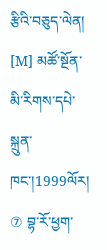རྩིའི་བཅུད་ལེན། [M] མཚོ་སྔོན་མི་རིགས་དཔེ་སྐྲུན་ཁང་།1999ལོར།
⑦ བྷ་རོ་ཕྱག་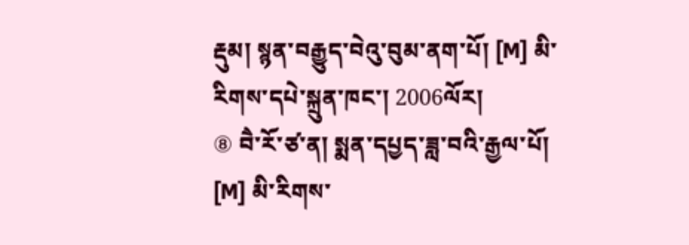རྡུམ། སྙན་བརྒྱུད་བེའུ་བུམ་ནག་པོ། [M] མི་རིགས་དཔེ་སྐྲུན་ཁང་། 2006ལོར།
⑧ བཻ་རོ་ཙ་ན། སྨན་དཔྱད་ཟླ་བའི་རྒྱལ་པོ། [M] མི་རིགས་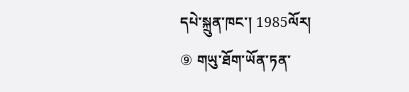དཔེ་སྐྲུན་ཁང་། 1985ལོར།
⑨ གཡུ་ཐོག་ཡོན་ཏན་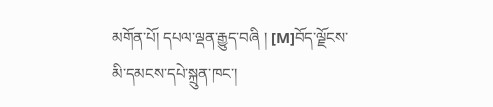མགོན་པོ། དཔལ་ལྡན་རྒྱུད་བཞི ། [M]བོད་ལྗོངས་མི་དམངས་དཔེ་སྐྲུན་ཁང་།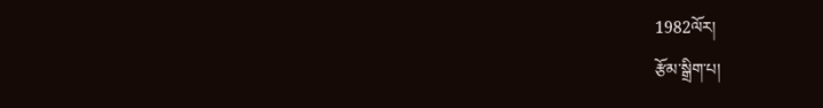1982ལོར།
རྩོམ་སྒྲིག་པ།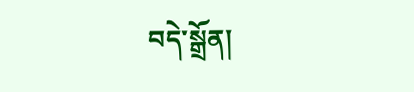བདེ་སྒྲོན།